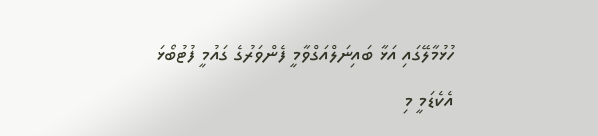ހުޅުމާލޭގައި އަޅާ ބައިނަލްއަގްވާމީ ފެންވަރުގެ ގައުމީ ފުޓުބޯޅަ އެކެޑަމީ މި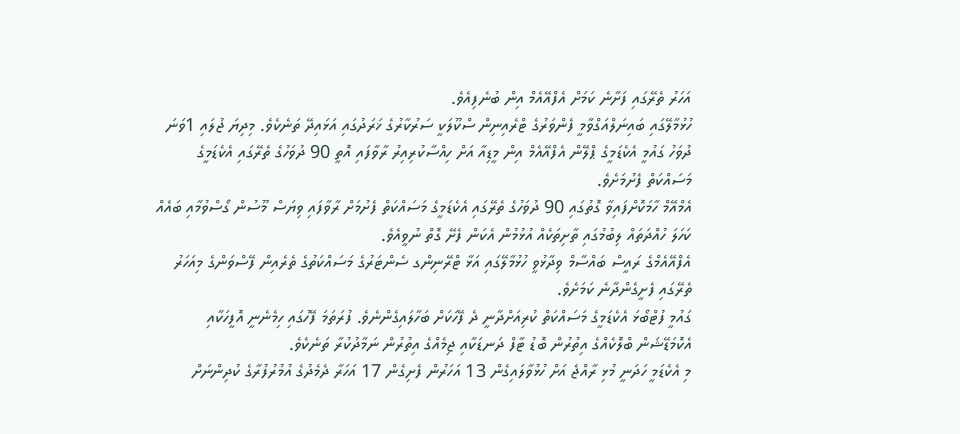އަހަރު ތެރޭގައި ފަށާނެ ކަމަށް އެފްއޭއެމް އިން ބުނެފިއެވެ.
ހުޅުމާލޭގައި ބައިނަލްއަގްވާމީ ފެންވަރުގެ ޓްރެއިނިން ސްކޫލަކީ ސަރުކާރުގެ ޚަރަދުގައި އަޅައިދޭ ތަނެކެވެ. މިދިޔަ ޖުލައި 1ވަނަ ދުވަހު ގައުމީ އެކެޑަމީގެ ޕްލޭން އެފްއޭއެމް އިން މީޑިއާ އަށް ހިއްސާކުރިއިރު ރާވާފައި އޮތީ 90 ދުވަހުގެ ތެރޭގައި އެކެޑަމީގެ މަސައްކަތް ފެށުމަށެވެ.
އެމްއޭމް ހާމަކޮށްފައިވާ ގޮތުގައި 90 ދުވަހުގެ ތެރޭގައި އެކެޑަމީގެ މަސައްކަތް ފެށުމަށް ރާވާފައި ވިޔަސް މޫސުން ގޯސްވުމާއި ބައެއް ކަހަލަ ހުއްދަތައް ލިބުމުގައި ތާށިތަކެއް އުޅުމުން އެކަން ފެށޭ ގޮތް ނުވީއެވެ.
އެފްއޭއެމްގެ ރައީސް ބައްސާމް ވިދާޅުވީ ހުޅުމާލޭގައި އަޅާ ޓްރޭނިންގ ސެންޓަރުގެ މަސައްކަތުގެ ތެރެއިން ފޭސްވަންގެ މިއަހަރު ތެރޭގައި ފެށީގެންދާނެ ކަމަށެވެ.
ގައުމީ ފުޓްބޯޅަ އެކެޑަމީގެ މަސައްކަތް ކުރިއަށްދާނީ ދެ ފޭހަކަށް ބަހާލައިގެންނެވެ. ފުރަތަމަ ފޭހުގައި ހިމެނެނީ އޮފީހަކާއި އެކޮމަޑޭޝަން ބްލޮކެއްގެ އިތުރުން ބޮޑު ޓާފް ދަނޑަކާއި ޖިމެއްގެ އިތުރުން ނަމާދުކުރާ ތަނެކެވެ.
މި އެކެޑަމީ ހަދަނީ މުޅި ރާއްޖެ އަށް ހުޅުވާލައިގެން 13 އަހަރުން ފެށިގެން 17 އަހަރާ ދެމެދުގެ އުމުރުފުރާގެ ކުދިންނަށް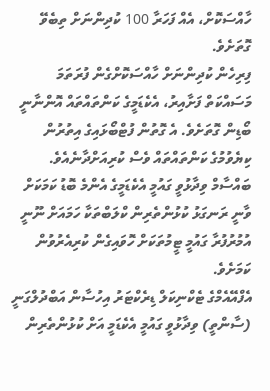ހާއްސަކޮށް، އެއް ފަހަރާ 100 ކުދިންނަށް ތިބެވޭ ގޮތަށެވެ.
ފިރިހެން ކުދިންނަށް ހާއްސަކޮށްގެން ފުރަތަމަ މަސައްކަތް ފަށާއިރު، އެކެޑަމީގެ ކަންތައްތައް އޮންނާނީ ބޯޑިން ގޮތަށެވެ. އެ ގޮތުން ފުޓްބޯޅައިގެ އިތުރުން ކިޔެވުމުގެ ކަންތައްތައް ވެސް ކުރިއަށްދާނެއެވެ.
ބައްސާމް ވިދާޅުވީ ގައުމީ އެކެޑަމީގެ އެންމެ ބޮޑު ކަމަކަށް ވާނީ ރަނގަޅު ކުޅުންތެރިން ކްލަބްތަކާ ހަމައަށް ނޫނީ އުމުރުފުރާ ގައުމީ ޓީމުތަކަށް ހޮވައިގެން ކުރިއެރުވުން ކަމަށެވެ.
އެފްއޭއެމްގެ ޓެކްނިކަލް ޑިރެކްޓަރު އިހުސާން އަބްދުލްގަނީ (ސާންތީ) ވިދާޅުވީ ގައުމީ އެކެޑަމީ އަށް ކުޅުންތެރިން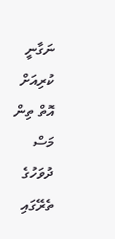ނަގާނީ ކުރިއަށް އޮތް ތިން މަސް ދުވަހުގެ ތެރޭގައި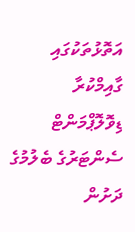އަތޮޅުތަކުގައި ގާއިމްކުރާ ޑިވޮލޮޕްމަންޓް ސެންޓަރުގެ ބެލުމުގެ ދަށުން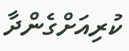ކުރިއަށްގެންދާ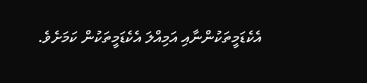އެކެޑަމީތަކުންނާއި އަމިއްލަ އެކެޑަމީތަކުން ކަމަށެވެ.